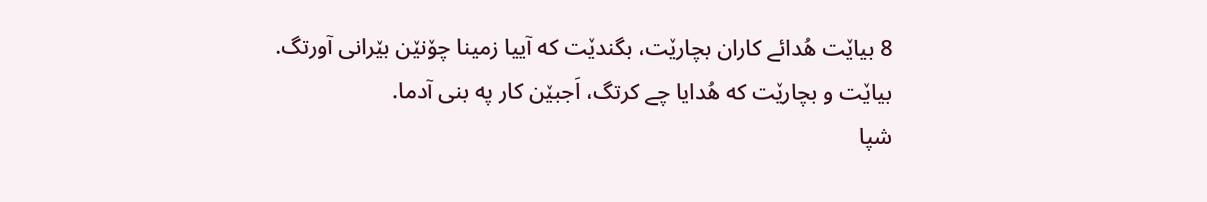8 بیاێت هُدائے کاران بچارێت، بگندێت که آییا زمینا چۆنێن بێرانی آورتگ.
بیاێت و بچارێت که هُدایا چے کرتگ، اَجبێن کار په بنی آدما.
شپا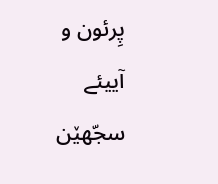پِرئون و آییئے سجّهێن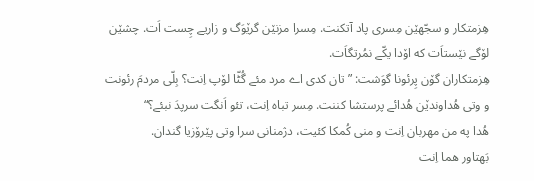هِزمتکار و سجّهێن مِسری پاد آتکنت. مِسرا مزنێن گرێوَگ و زاریے چِست اَت. چشێن لۆگے نێستاَت که اۆدا یکّے نمُرتگاَت.
هِزمتکاران گۆن پِرئونا گوَشت: ”تان کدی اے مرد مئے گُٹّا لۆپ اِنت؟ بِلّی مردمَ رئونت و وتی هُداوندێن هُدائے پرستشا کننت. مِسر تباه اِنت، تئو اَنگت سرپدَ نبئے؟“
هُدا په من مهربان اِنت و منی کُمکا کئیت، دژمنانی سرا وتی پێرۆزیا گندان.
بَهتاور هما اِنت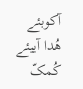آکوبئے هُدا آییئے کُمکّ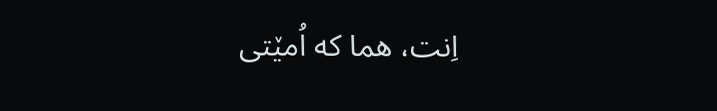اِنت، هما که اُمێتی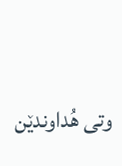وتی هُداوندێن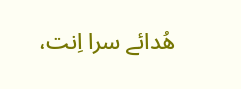هُدائے سرا اِنت،